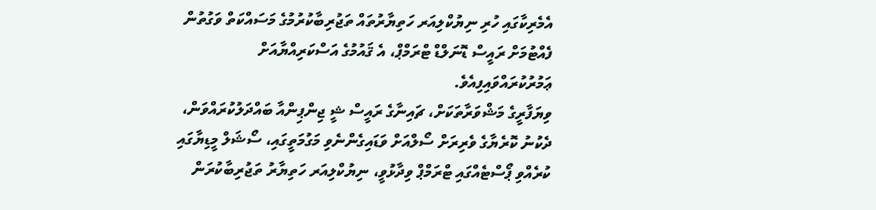އެމެރިކާގައި ހުރި ނިޔުކްލިއަރ ހަތިޔާރުތައް ތަޖުރިބާކުރުމުގެ މަސައްކަތް ވަގުތުން ފެއްޓުމަށް ރައީސް ޑޮނަލްޑް ޓްރަމްޕް، އެ ޤައުމުގެ އަސްކަރިއްޔާއަށް ޢަމުރުކުރައްވައިފިއެވެ.
ވިޔަފާރީގެ މަޝްވަރާތަކަށް، ޗައިނާގެ ރައީސް ޝީ ޖިންޕިންއާ ބައްދަލުކުރައްވަން، ދެކުނު ކޮރެޔާގެ ވެރިރަށް ސޯލްއަށް ވަޑައިގެންނެވި މަގުމަތީގައި، ސޯޝަލް މީޑިޔާގައި ކުރެއްވި ޕޯސްޓެއްގައި ޓްރަމްޕް ވިދާޅުވީ، ނިޔުކްލިއަރ ހަތިޔާރު ތަޖުރިބާކުރަން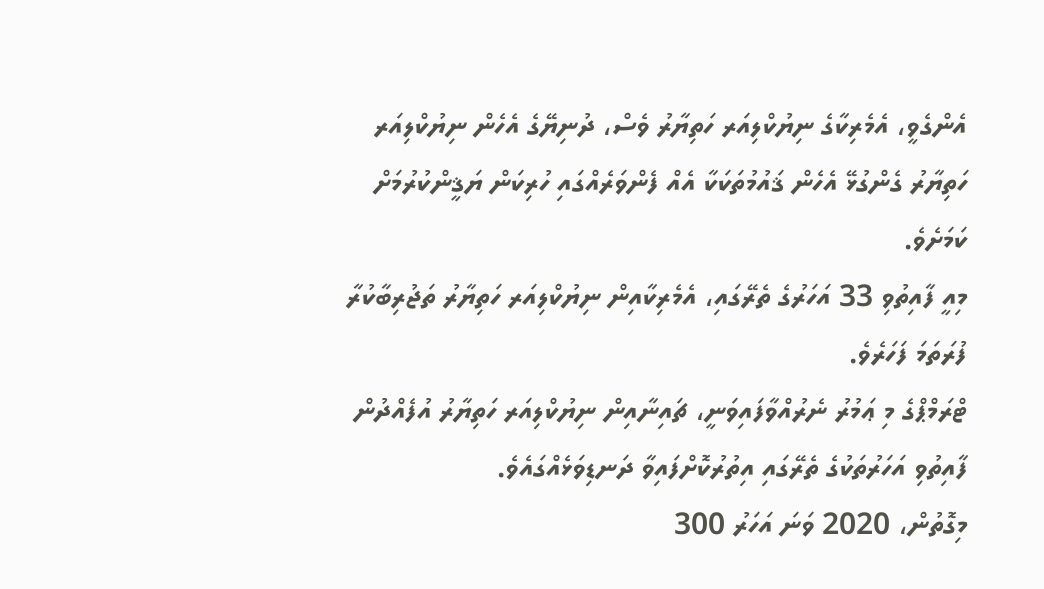އެންގެވީ، އެމެރިކާގެ ނިޔުކްލިއަރ ހަތިޔާރު ވެސް، ދުނިޔޭގެ އެހެން ނިޔުކްލިއަރ ހަތިޔާރު ގެންގުޅޭ އެހެން ޤައުމުތަކަކާ އެއް ފެންވަރެއްގައި ހުރިކަން ޔަޤީންކުރުމަށް ކަމަށެވެ.
މިއީ ފާއިތުވި 33 އަހަރުގެ ތެރޭގައި، އެމެރިކާއިން ނިޔުކްލިއަރ ހަތިޔާރު ތަޖުރިބާކުރާ ފުރަތަމަ ފަހަރެވެ.
ޓްރަމްޕްގެ މި ޢަމުރު ނެރުއްވާފައިވަނީ، ޗައިނާއިން ނިޔުކްލިއަރ ހަތިޔާރު އުފެއްދުން ފާއިތުވި އަހަރުތަކުގެ ތެރޭގައި އިތުރުކޮށްފައިވާ ދަނޑިވަޅެއްގައެވެ.
މިގޮތުން، 2020 ވަނަ އަހަރު 300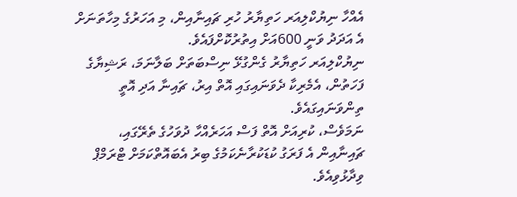އެއްހާ ނިޔުކްލިއަރ ހަތިޔާރު ހުރި ޗައިނާއިން، މި އަހަރުގެ މިހާތަނަށް އެ އަދަދު ވަނީ 600އަށް އިތުރުކޮށްފައެވެ.
ނިޔުކްލިއަރ ހަތިޔާރު ގެންގުޅޭ ނިސްބަތަށް ބަލާނަމަ، ރަޝިޔާގެ ފަހަތުން، އެމެރިކާ ދެވަނައިގައި އޮތް އިރު، ޗައިނާ އަދި އޮތީ ތިންވަނައިގައެވެ.
ނަމަވެސް، ކުރިއަށް އޮތް ފަސް އަހަރެއްހާ ދުވަހުގެ ތެރޭގައި، ޗައިނާއިން އެ ފަރަގު ކުޑަކުރާނެކަމުގެ ބިރު އެބައޮތްކަމަށް ޓްރަމްޕް ވިދާޅުވިއެވެ.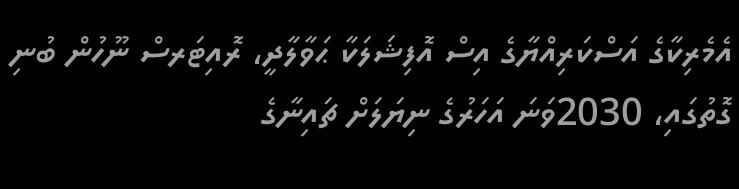އެމެރިކާގެ އަސްކަރިއްޔާގެ އިސް އޮފިޝަލަކާ ޙަވާލާދީ، ރޮއިޓަރސް ނޫހުން ބުނި ގޮތުގައި، 2030ވަނަ އަހަރުގެ ނިޔަލަށް ޗައިނާގެ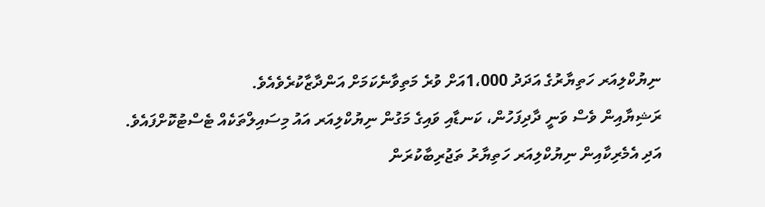ނިޔުކްލިއަރ ހަތިޔާރުގެ އަދަދު 1،000އަށް ވުރެ މަތިވާނެކަމަށް އަންދާޒާކުރެވެއެވެ.
ރަޝިޔާއިން ވެސް ވަނީ ދާދިފަހުން، ކަނޑާއި ވައިގެ މަގުން ނިޔުކްލިއަރ އައު މިސައިލްތަކެއް ޓެސްޓުކޮށްފައެވެ.
އަދި އެމެރިކާއިން ނިޔުކްލިއަރ ހަތިޔާރު ތަޖުރިބާކުރަން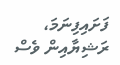ފަށައިފިނަމަ، ރަޝިޔާއިން ވެސް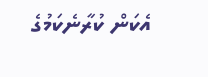އެކަން ކުރާނެކަމުގެ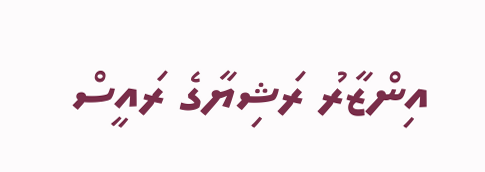އިންޒާރު ރަޝިޔާގެ ރައީސް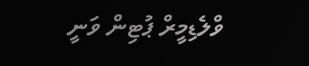ވްލެޑިމީރް ޕުޓިން ވަނީ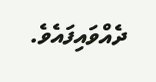ދެއްވައިފައެވެ.